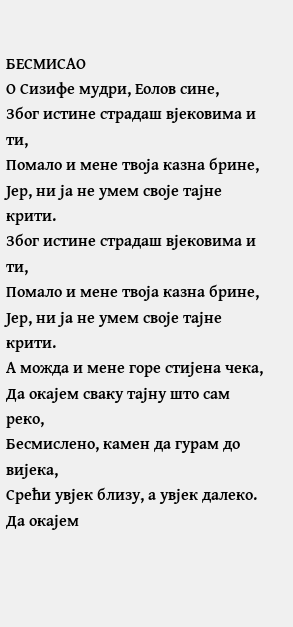БЕСМИСАО
О Сизифе мудри, Еолов сине,
Због истине страдаш вјековима и ти,
Помало и мене твоја казна брине,
Јер, ни ја не умем своје тајне крити.
Због истине страдаш вјековима и ти,
Помало и мене твоја казна брине,
Јер, ни ја не умем своје тајне крити.
А можда и мене горе стијена чека,
Да окајем сваку тајну што сам реко,
Бесмислено, камен да гурам до вијека,
Срећи увјек близу, а увјек далеко.
Да окајем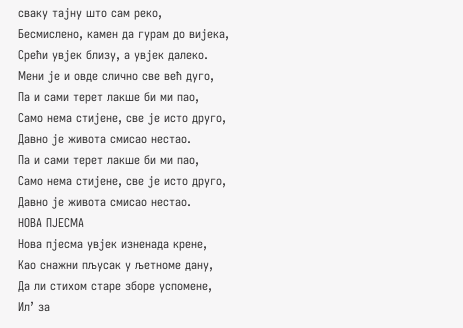сваку тајну што сам реко,
Бесмислено, камен да гурам до вијека,
Срећи увјек близу, а увјек далеко.
Мени је и овде слично све већ дуго,
Па и сами терет лакше би ми пао,
Само нема стијене, све је исто друго,
Давно је живота смисао нестао.
Па и сами терет лакше би ми пао,
Само нема стијене, све је исто друго,
Давно је живота смисао нестао.
НОВА ПЈЕСМА
Нова пјесма увјек изненада крене,
Као снажни пљусак у љетноме дану,
Да ли стихом старе зборе успомене,
Ил’ за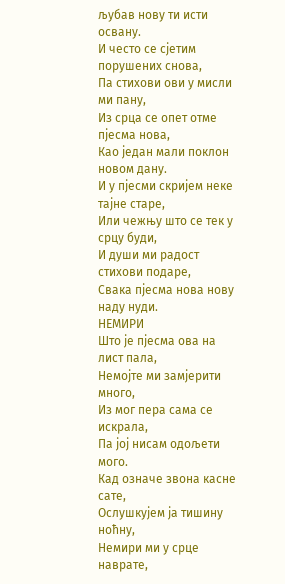љубав нову ти исти освану.
И често се сјетим порушених снова,
Па стихови ови у мисли ми пану,
Из срца се опет отме пјесма нова,
Као један мали поклон новом дану.
И у пјесми скријем неке тајне старе,
Или чежњу што се тек у срцу буди,
И души ми радост стихови подаре,
Свака пјесма нова нову наду нуди.
НЕМИРИ
Што је пјесма ова на лист пала,
Немојте ми замјерити много,
Из мог пера сама се искрала,
Па јој нисам одољети мого.
Кад означе звона касне сате,
Ослушкујем ја тишину ноћну,
Немири ми у срце наврате,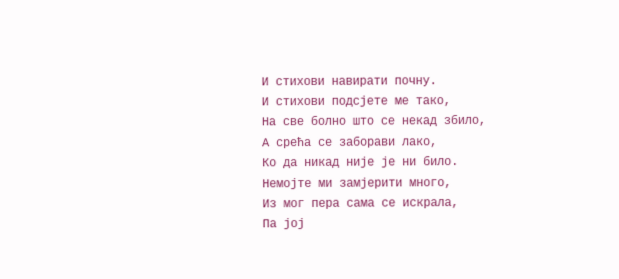И стихови навирати почну.
И стихови подсјете ме тако,
На све болно што се некад збило,
А срећа се заборави лако,
Ко да никад није је ни било.
Немојте ми замјерити много,
Из мог пера сама се искрала,
Па јој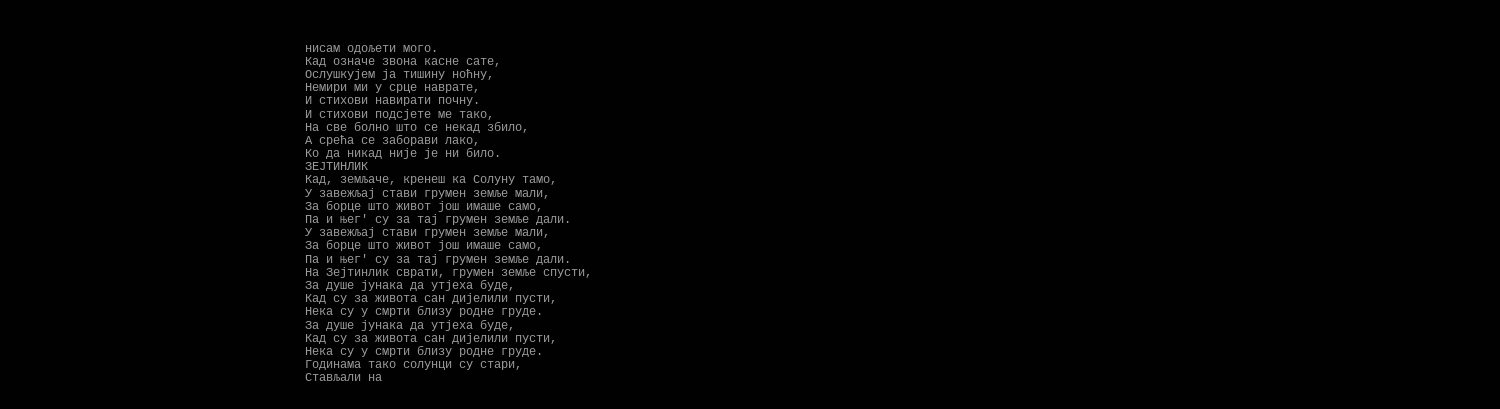нисам одољети мого.
Кад означе звона касне сате,
Ослушкујем ја тишину ноћну,
Немири ми у срце наврате,
И стихови навирати почну.
И стихови подсјете ме тако,
На све болно што се некад збило,
А срећа се заборави лако,
Ко да никад није је ни било.
ЗЕЈТИНЛИК
Кад, земљаче, кренеш ка Солуну тамо,
У завежљај стави грумен земље мали,
За борце што живот још имаше само,
Па и њег' су за тај грумен земље дали.
У завежљај стави грумен земље мали,
За борце што живот још имаше само,
Па и њег' су за тај грумен земље дали.
На Зејтинлик сврати, грумен земље спусти,
За душе јунака да утјеха буде,
Кад су за живота сан дијелили пусти,
Нека су у смрти близу родне груде.
За душе јунака да утјеха буде,
Кад су за живота сан дијелили пусти,
Нека су у смрти близу родне груде.
Годинама тако солунци су стари,
Стављали на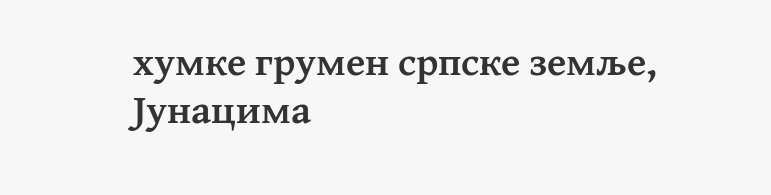хумке грумен српске земље,
Јунацима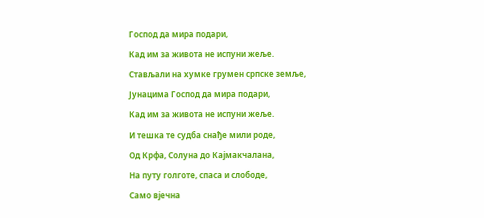Господ да мира подари,
Кад им за живота не испуни жеље.
Стављали на хумке грумен српске земље,
Јунацима Господ да мира подари,
Кад им за живота не испуни жеље.
И тешка те судба снађе мили роде,
Од Крфа, Солуна до Кајмакчалана,
На путу голготе, спаса и слободе,
Само вјечна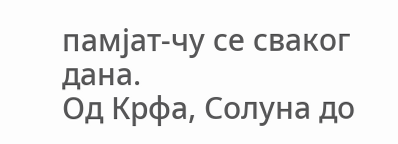памјат-чу се сваког дана.
Од Крфа, Солуна до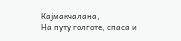Кајмакчалана,
На путу голготе, спаса и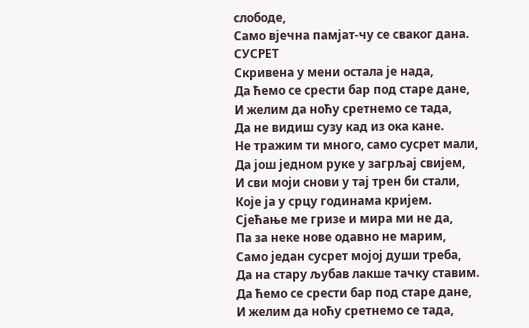слободе,
Само вјечна памјат-чу се сваког дана.
СУСРЕТ
Скривена у мени остала је нада,
Да ћемо се срести бар под старе дане,
И желим да ноћу сретнемо се тада,
Да не видиш сузу кад из ока кане.
Не тражим ти много, само сусрет мали,
Да још једном руке у загрљај свијем,
И сви моји снови у тај трен би стали,
Које ја у срцу годинама кријем.
Сјећање ме гризе и мира ми не да,
Па за неке нове одавно не марим,
Само један сусрет мојој души треба,
Да на стару љубав лакше тачку ставим.
Да ћемо се срести бар под старе дане,
И желим да ноћу сретнемо се тада,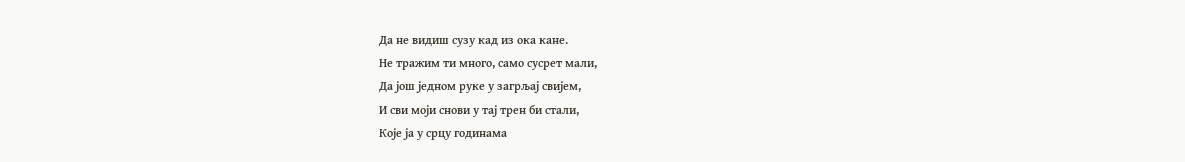Да не видиш сузу кад из ока кане.
Не тражим ти много, само сусрет мали,
Да још једном руке у загрљај свијем,
И сви моји снови у тај трен би стали,
Које ја у срцу годинама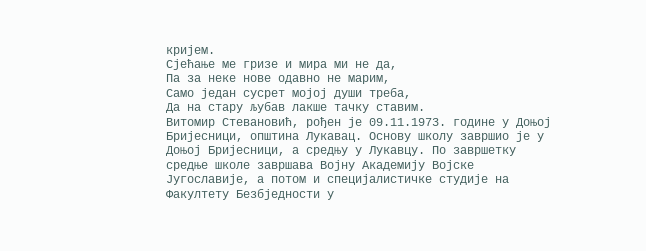кријем.
Сјећање ме гризе и мира ми не да,
Па за неке нове одавно не марим,
Само један сусрет мојој души треба,
Да на стару љубав лакше тачку ставим.
Витомир Стевановић, рођен је 09.11.1973. године у Доњој Бријесници, општина Лукавац. Основу школу завршио је у Доњој Бријесници, а средњу у Лукавцу. По завршетку средње школе завршава Војну Академију Војске Југославије, а потом и специјалистичке студије на Факултету Безбједности у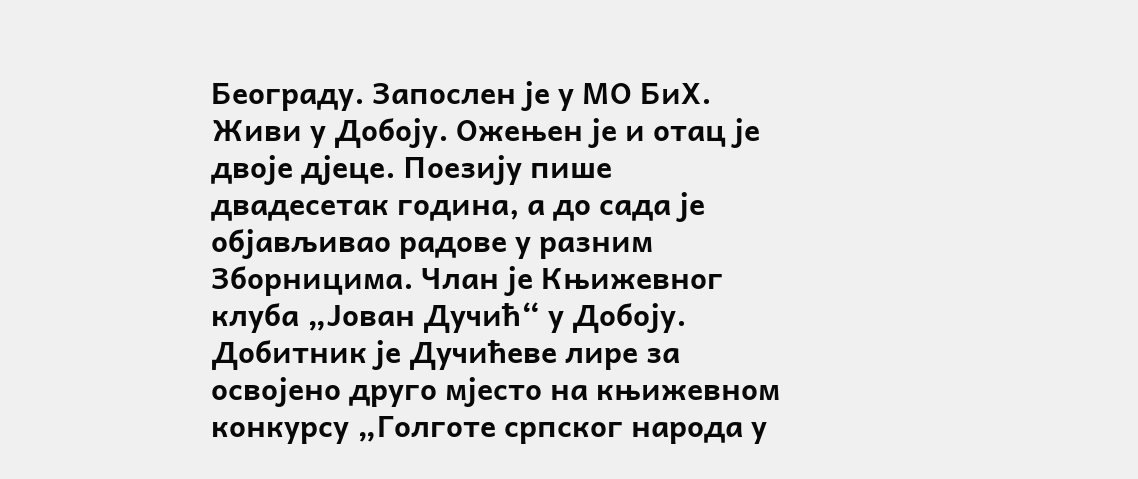Београду. Запослен је у МО БиХ. Живи у Добоју. Ожењен је и отац је двоје дјеце. Поезију пише двадесетак година, а до сада је објављивао радове у разним Зборницима. Члан је Књижевног клуба „Јован Дучић“ у Добоју. Добитник је Дучићеве лире за освојено друго мјесто на књижевном конкурсу „Голготе српског народа у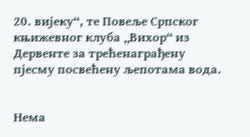20. вијеку“, те Повеље Српског књижевног клуба „Вихор“ из Дервенте за трећенаграђену пјесму посвећену љепотама вода.


Нема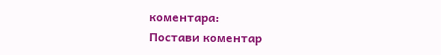коментара:
Постави коментар